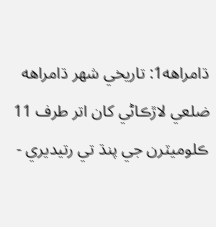ڌامراهه1: تاريخي شهر ڌامراهه ضلعي لاڙڪاڻي کان اتر طرف 11 ڪلوميٽرن جي پنڌ تي رتيديري -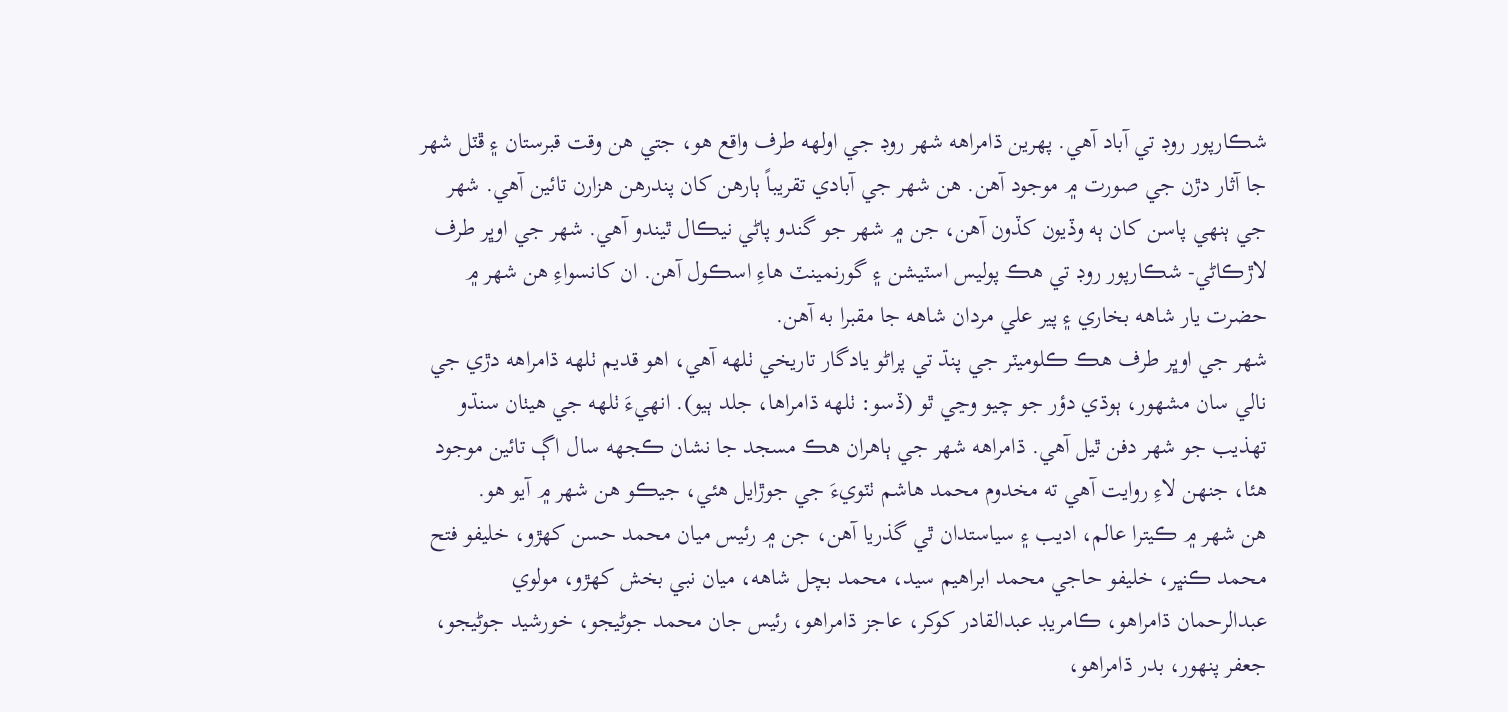شڪارپور روڊ تي آباد آهي. پهرين ڌامراهه شهر روڊ جي اولهه طرف واقع هو، جتي هن وقت قبرستان ۽ ڦٽل شهر جا آثار دڙن جي صورت ۾ موجود آهن. هن شهر جي آبادي تقريباً ٻارهن کان پندرهن هزارن تائين آهي. شهر جي ٻنهي پاسن کان ٻه وڏيون کڏون آهن، جن ۾ شهر جو گندو پاڻي نيڪال ٿيندو آهي. شهر جي اوڀر طرف لاڙڪاڻي- شڪارپور روڊ تي هڪ پوليس اسٽيشن ۽ گورنمينٽ هاءِ اسڪول آهن. ان کانسواءِ هن شهر ۾ حضرت يار شاهه بخاري ۽ پير علي مردان شاهه جا مقبرا به آهن.
شهر جي اوڀر طرف هڪ ڪلوميٽر جي پنڌ تي پراڻو يادگار تاريخي ٺلهه آهي، اهو قديم ٺلهه ڌامراهه دڙي جي نالي سان مشهور، ٻوڌي دؤر جو چيو وڃي ٿو (ڏسو: ٺلهه ڌامراها، جلد ٻيو). انهيءَ ٺلهه جي هيٺان سنڌو تهذيب جو شهر دفن ٿيل آهي. ڌامراهه شهر جي ٻاهران هڪ مسجد جا نشان ڪجهه سال اڳ تائين موجود هئا، جنهن لاءِ روايت آهي ته مخدوم محمد هاشم ٺٽويءَ جي جوڙايل هئي، جيڪو هن شهر ۾ آيو هو.
هن شهر ۾ ڪيترا عالم، اديب ۽ سياستدان ٿي گذريا آهن، جن ۾ رئيس ميان محمد حسن کهڙو، خليفو فتح محمد ڪنڀر، خليفو حاجي محمد ابراهيم سيد، محمد بچل شاهه، ميان نبي بخش کهڙو، مولوي عبدالرحمان ڌامراهو، ڪامريڊ عبدالقادر کوکر، عاجز ڌامراهو، رئيس جان محمد جوڻيجو، خورشيد جوڻيجو، جعفر پنهور، بدر ڌامراهو،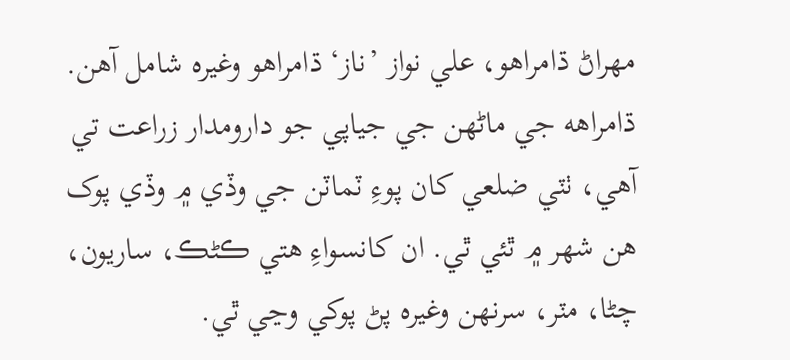مهراڻ ڌامراهو، علي نواز ’ناز‘ ڌامراهو وغيره شامل آهن.
ڌامراهه جي ماڻهن جي جياپي جو دارومدار زراعت تي آهي، ٺٽي ضلعي کان پوءِ ٽماٽن جي وڏي ۾ وڏي پوک هن شهر ۾ ٿئي ٿي. ان کانسواءِ هتي ڪڻڪ، ساريون، چڻا، مٽر، سرنهن وغيره پڻ پوکي وڃي ٿي.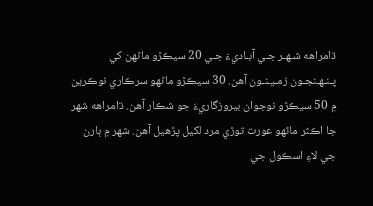ڌامراهه شـهـر جـي آبـاديءَ جـي 20 سيڪڙو ماڻهن کي پـنـهـنجـون زمـيـنـون آهن. 30 سيڪڙو ماڻهو سرڪاري نوڪرين ۾ 50 سيڪڙو نوجوان بيروزگاريءَ جو شڪار آهن. ڌامراهه شهر جا اڪثر ماڻهو عورت توڙي مرد لکيل پڙهيل آهن. شهر ۾ ٻارن جي لاءِ اسڪول جي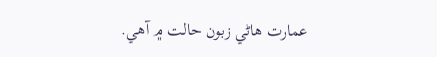عمارت هاڻي زبون حالت ۾ آهي.